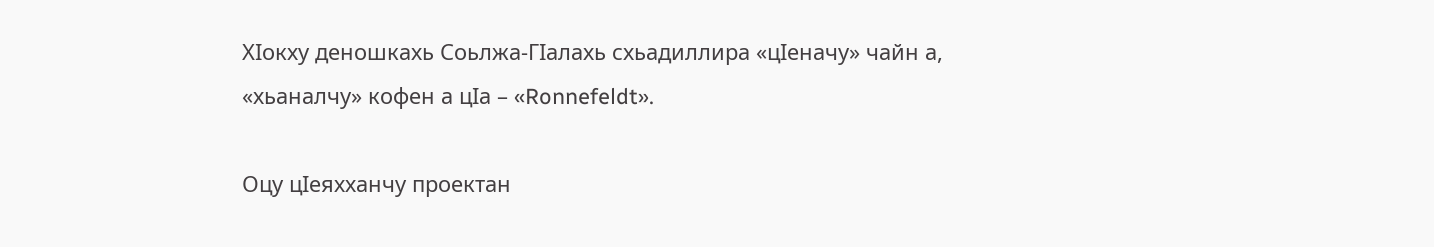ХIокху деношкахь Соьлжа-ГIалахь схьадиллира «цIеначу» чайн а, «хьаналчу» кофен а цIа – «Ronnefeldt».

Оцу цIеяхханчу проектан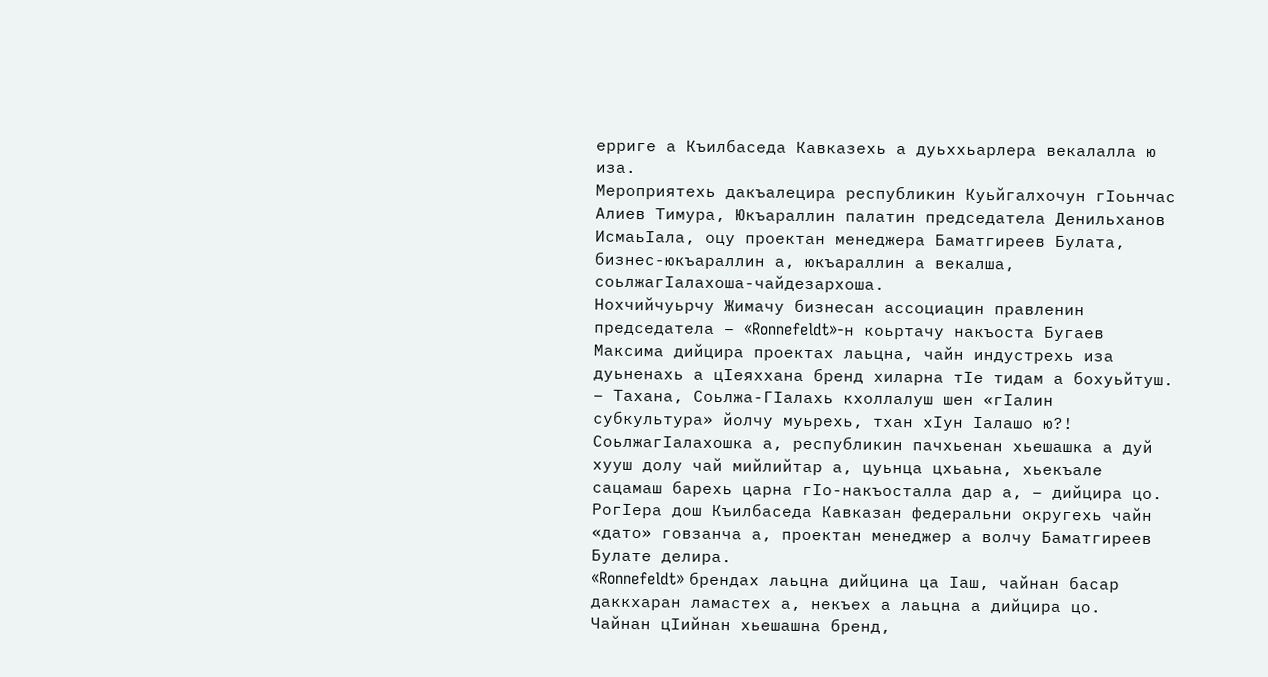ерриге а Къилбаседа Кавказехь а дуьххьарлера векалалла ю иза.
Мероприятехь дакъалецира республикин Куьйгалхочун гIоьнчас Алиев Тимура, Юкъараллин палатин председатела Денильханов ИсмаьIала, оцу проектан менеджера Баматгиреев Булата, бизнес-юкъараллин а, юкъараллин а векалша, соьлжагIалахоша-чайдезархоша.
Нохчийчуьрчу Жимачу бизнесан ассоциацин правленин председатела – «Ronnefeldt»-н коьртачу накъоста Бугаев Максима дийцира проектах лаьцна, чайн индустрехь иза дуьненахь а цIеяххана бренд хиларна тIе тидам а бохуьйтуш.
– Тахана, Соьлжа-ГIалахь кхоллалуш шен «гIалин субкультура» йолчу муьрехь, тхан хIун Iалашо ю?! СоьлжагIалахошка а, республикин пачхьенан хьешашка а дуй хууш долу чай мийлийтар а, цуьнца цхьаьна, хьекъале сацамаш барехь царна гIо-накъосталла дар а, – дийцира цо.
РогIера дош Къилбаседа Кавказан федеральни округехь чайн «дато» говзанча а, проектан менеджер а волчу Баматгиреев Булате делира.
«Ronnefeldt» брендах лаьцна дийцина ца Iаш, чайнан басар даккхаран ламастех а, некъех а лаьцна а дийцира цо.
Чайнан цIийнан хьешашна бренд,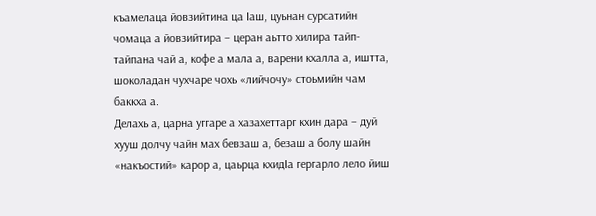къамелаца йовзийтина ца Iаш, цуьнан сурсатийн чомаца а йовзийтира – церан аьтто хилира тайп-тайпана чай а, кофе а мала а, варени кхалла а, иштта, шоколадан чухчаре чохь «лийчочу» стоьмийн чам баккха а.
Делахь а, царна уггаре а хазахеттарг кхин дара – дуй хууш долчу чайн мах бевзаш а, безаш а болу шайн «накъостий» карор а, цаьрца кхидIа гергарло лело йиш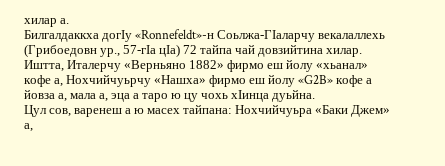хилар а.
Билгалдаккха догIу «Ronnefeldt»-н Соьлжа-ГIаларчу векалаллехь (Грибоедовн ур., 57-гIа цIа) 72 тайпа чай довзийтина хилар. Иштта, Италерчу «Верньяно 1882» фирмо еш йолу «хьанал» кофе а, Нохчийчуьрчу «Нашха» фирмо еш йолу «G2B» кофе а йовза а, мала а, эца а таро ю цу чохь хIинца дуьйна.
Цул сов, варенеш а ю масех тайпана: Нохчийчуьра «Баки Джем» а,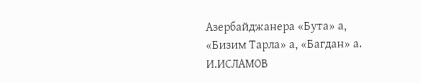Азербайджанера «Бута» а, «Бизим Тарла» а, «Багдан» а.
И.ИСЛАМОВ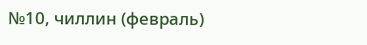№10, чиллин (февраль)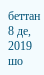беттан 8 де, 2019 шо